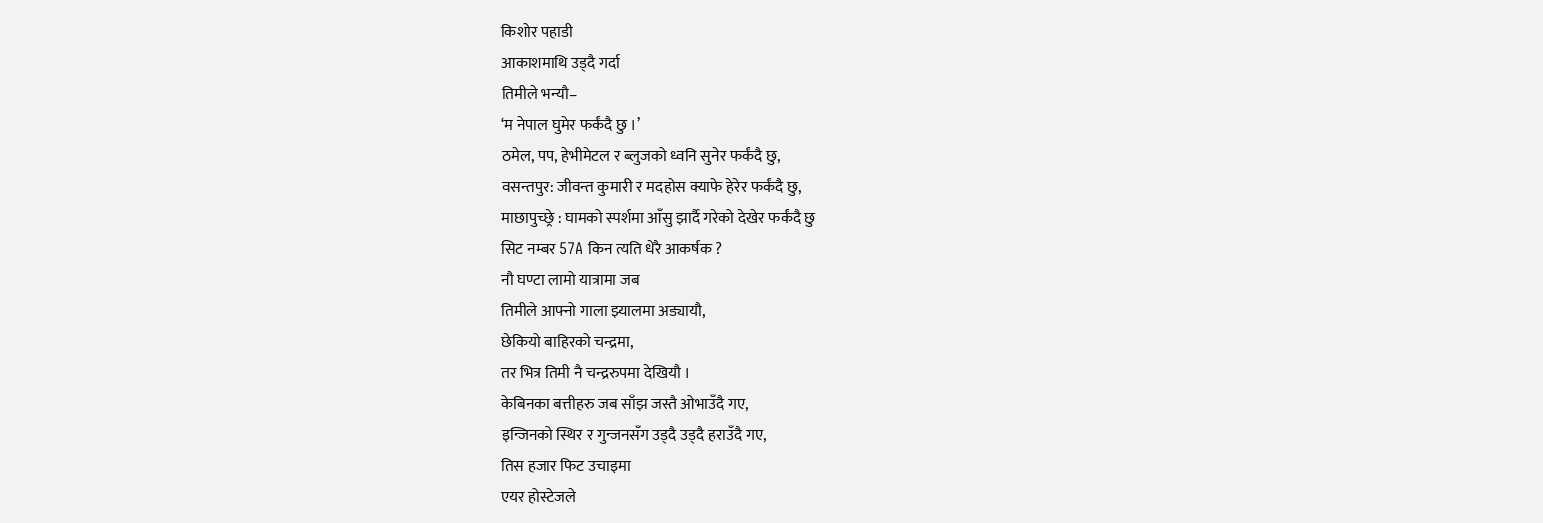किशोर पहाडी
आकाशमाथि उड्दै गर्दा
तिमीले भन्यौ–
‘म नेपाल घुमेर फर्कंदै छु ।’
ठमेल, पप, हेभीमेटल र ब्लुजको ध्वनि सुनेर फर्कंदै छु,
वसन्तपुर: जीवन्त कुमारी र मदहोस क्याफे हेरेर फर्कंदै छु,
माछापुच्छ्रे : घामको स्पर्शमा आँसु झार्दै गरेको देखेर फर्कंदै छु
सिट नम्बर 57A किन त्यति धेरै आकर्षक ?
नौ घण्टा लामो यात्रामा जब
तिमीले आफ्नो गाला झ्यालमा अड्यायौ,
छेकियो बाहिरको चन्द्रमा,
तर भित्र तिमी नै चन्द्ररुपमा देखियौ ।
केबिनका बत्तीहरु जब साँझ जस्तै ओभाउँदै गए,
इन्जिनको स्थिर र गुन्जनसँग उड्दै उड्दै हराउँदै गए,
तिस हजार फिट उचाइमा
एयर होस्टेजले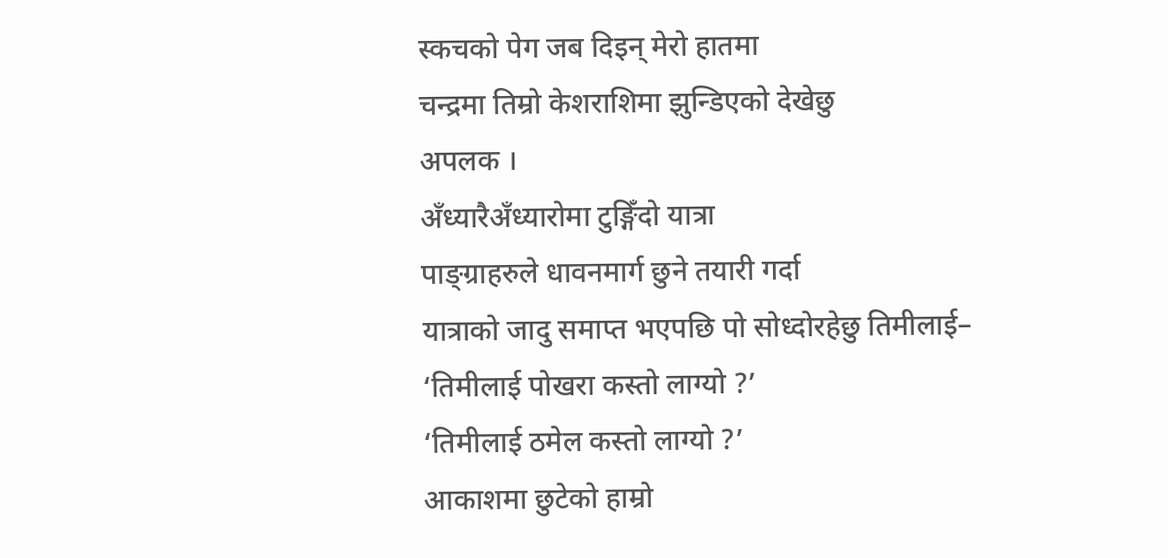स्कचको पेग जब दिइन् मेरो हातमा
चन्द्रमा तिम्रो केशराशिमा झुन्डिएको देखेछु
अपलक ।
अँध्यारैअँध्यारोमा टुङ्गिँदो यात्रा
पाङ्ग्राहरुले धावनमार्ग छुने तयारी गर्दा
यात्राको जादु समाप्त भएपछि पो सोध्दोरहेछु तिमीलाई–
‘तिमीलाई पोखरा कस्तो लाग्यो ?’
‘तिमीलाई ठमेल कस्तो लाग्यो ?’
आकाशमा छुटेको हाम्रो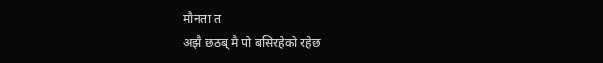मौनता त
अझै छठब् मै पो बसिरहेको रहेछ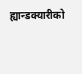ह्यान्डक्यारीको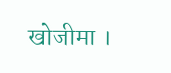खोजीमा ।